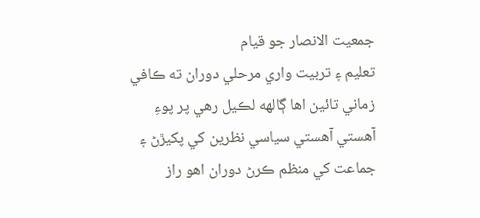جمعيت الانصار جو قيام
تعليم ۽ تربيت واري مرحلي دوران ته ڪافي زماني تائين اها ڳالهه لڪيل رهي پر پوءِ آهستي آهستي سياسي نظرين کي پکيڙڻ ۽ جماعت کي منظم ڪرڻ دوران اهو راز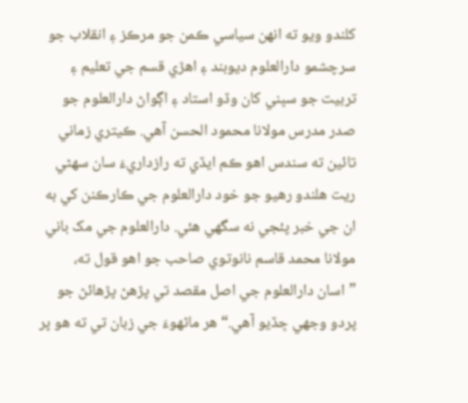کلندو ويو ته انهن سياسي ڪمن جو مرڪز ۽ انقلاب جو سرچشمو دارالعلوم ديوبند ۽ اهڙي قسم جي تعليم ۽ تربيت جو سڀني کان وڏو استاد ۽ اڳواڻ دارالعلوم جو صدر مدرس مولانا محمود الحسن آهي. ڪيتري زماني تائين ته سندس اهو ڪم ايڏي ته رازداريءَ سان سهڻي ريت هلندو رهيو جو خود دارالعلوم جي ڪارڪنن کي به ان جي خبر پئجي نه سگهي هئي. دارالعلوم جي مک باني مولانا محمد قاسم نانوتوي صاحب جو اهو قول ته، ”اسان دارالعلوم جي اصل مقصد تي پڙهڻ پڙهائڻ جو پردو وجهي ڇڏيو آهي.“ هر ماڻهوءَ جي زبان تي ته هو پر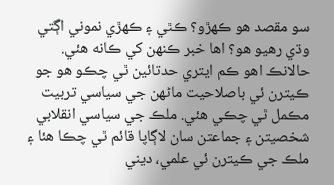سو مقصد هو ڪهڙو؟ ڪٿي ۽ ڪهڙي نموني اڳتي وڌي رهيو هو؟ اها خبر ڪنهن کي ڪانه هئي. حالانڪ اهو ڪم ايتري حدتائين ٿي چڪو هو جو ڪيترن ئي باصلاحيت ماڻهن جي سياسي تربيت مڪمل ٿي چڪي هئي. ملڪ جي سياسي انقلابي شخصيتن ۽ جماعتن سان لاڳاپا قائم ٿي چڪا هئا ۽ ملڪ جي ڪيترن ئي علمي، ديني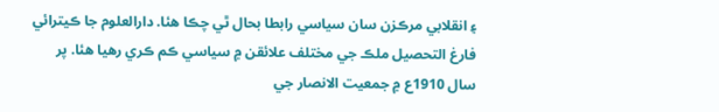۽ انقلابي مرڪزن سان سياسي رابطا بحال ٿي چڪا هئا. دارالعلوم جا ڪيترائي فارغ التحصيل ملڪ جي مختلف علائقن ۾ سياسي ڪم ڪري رهيا هئا. پر سال 1910ع ۾ جمعيت الانصار جي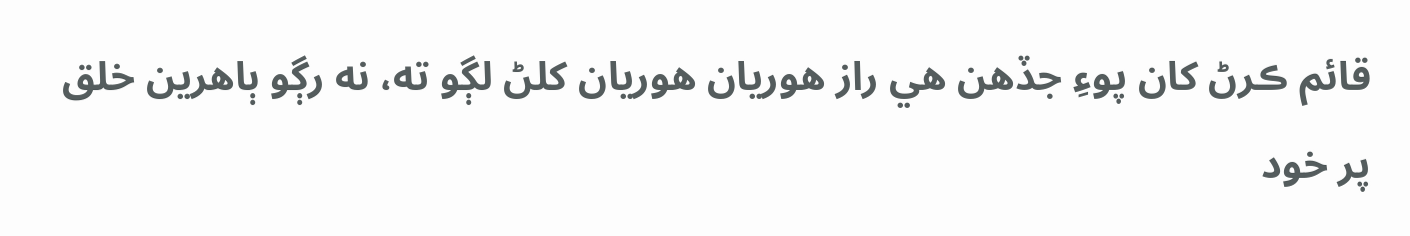قائم ڪرڻ کان پوءِ جڏهن هي راز هوريان هوريان کلڻ لڳو ته، نه رڳو ٻاهرين خلق پر خود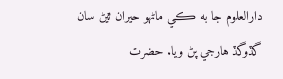دارالعلوم جا به ڪي ماڻهو حيران ٿيڻ سان گڏوگڏ هارجي پڻ ويا. حضرت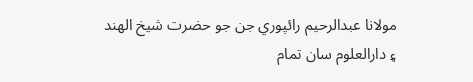مولانا عبدالرحيم رائپوري جن جو حضرت شيخ الهند ۽ دارالعلوم سان تمام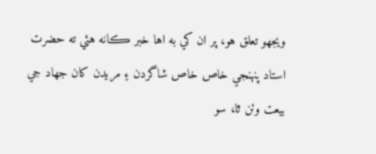ويجهو تعلق هو، پر ان کي به اها خبر ڪانه هئي ته حضرت استاد پنهنجي خاص خاص شاگردن ۽ مريدن کان جهاد جي بيعت وٺن ٿا، سو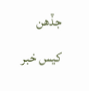جڏهن کيس خبر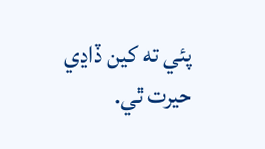پئي ته کين ڏاڍي حيرت ٿي.